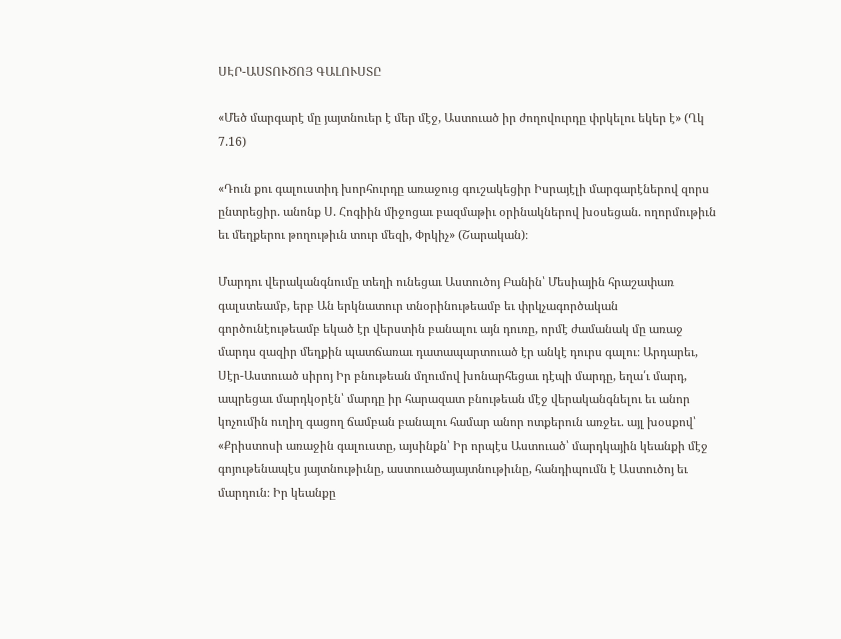ՍԷՐ-ԱՍՏՈՒԾՈՅ ԳԱԼՈՒՍՏԸ

«Մեծ մարգարէ մը յայտնուեր է մեր մէջ, Աստուած իր ժողովուրդը փրկելու եկեր է» (Ղկ 7.16)

«Դուն քու գալուստիդ խորհուրդը առաջուց գուշակեցիր Իսրայէլի մարգարէներով զորս ընտրեցիր. անոնք Ս. Հոգիին միջոցաւ բազմաթիւ օրինակներով խօսեցան. ողորմութիւն եւ մեղքերու թողութիւն տուր մեզի, Փրկիչ» (Շարական)։

Մարդու վերականգնումը տեղի ունեցաւ Աստուծոյ Բանին՝ Մեսիային հրաշափառ գալստեամբ, երբ Ան երկնատուր տնօրինութեամբ եւ փրկչագործական գործունէութեամբ եկած էր վերստին բանալու այն դուռը, որմէ ժամանակ մը առաջ մարդս զազիր մեղքին պատճառաւ դատապարտուած էր անկէ դուրս գալու։ Արդարեւ, Սէր-Աստուած սիրոյ Իր բնութեան մղումով խոնարհեցաւ դէպի մարդը, եղա՛ւ մարդ, ապրեցաւ մարդկօրէն՝ մարդը իր հարազատ բնութեան մէջ վերականգնելու եւ անոր կոչումին ուղիղ գացող ճամբան բանալու համար անոր ոտքերուն առջեւ. այլ խօսքով՝ «Քրիստոսի առաջին գալուստը, այսինքն՝ Իր որպէս Աստուած՝ մարդկային կեանքի մէջ գոյութենապէս յայտնութիւնը, աստուածայայտնութիւնը, հանդիպումն է Աստուծոյ եւ մարդուն։ Իր կեանքը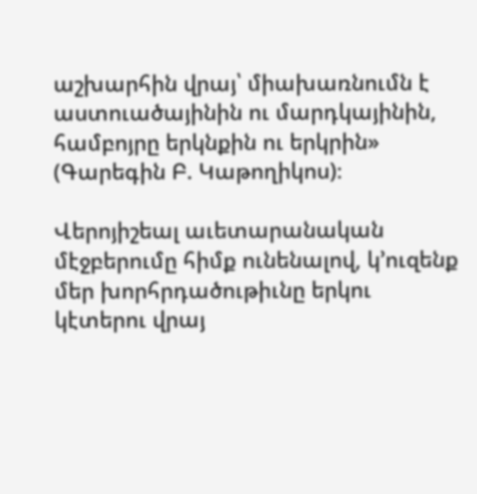աշխարհին վրայ՝ միախառնումն է աստուածայինին ու մարդկայինին, համբոյրը երկնքին ու երկրին» (Գարեգին Բ. Կաթողիկոս)։

Վերոյիշեալ աւետարանական մէջբերումը հիմք ունենալով, կ՚ուզենք մեր խորհրդածութիւնը երկու կէտերու վրայ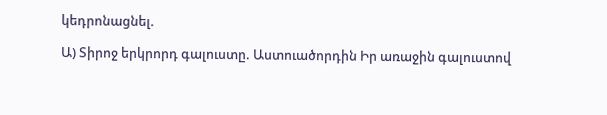կեդրոնացնել.

Ա) Տիրոջ երկրորդ գալուստը. Աստուածորդին Իր առաջին գալուստով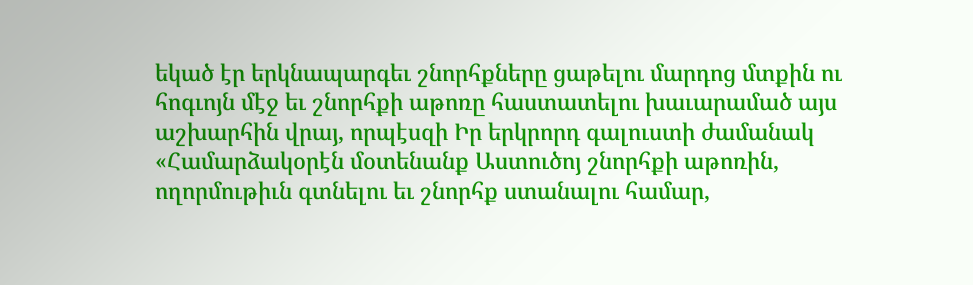եկած էր երկնապարգեւ շնորհքները ցաթելու մարդոց մտքին ու հոգւոյն մէջ եւ շնորհքի աթոռը հաստատելու խաւարամած այս աշխարհին վրայ, որպէսզի Իր երկրորդ գալուստի ժամանակ «Համարձակօրէն մօտենանք Աստուծոյ շնորհքի աթոռին, ողորմութիւն գտնելու եւ շնորհք ստանալու համար,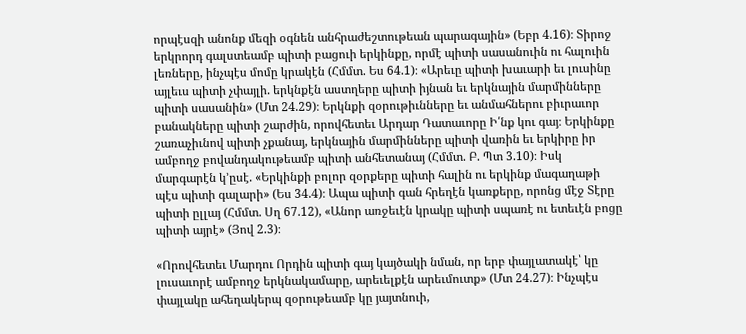որպէսզի անոնք մեզի օգնեն անհրաժեշտութեան պարագային» (Եբր 4.16)։ Տիրոջ երկրորդ գալստեամբ պիտի բացուի երկինքը, որմէ պիտի սասանուին ու հալուին լեռները, ինչպէս մոմը կրակէն (Հմմտ. Ես 64.1)։ «Արեւը պիտի խաւարի եւ լուսինը այլեւս պիտի չփայլի. երկնքէն աստղերը պիտի իյնան եւ երկնային մարմինները պիտի սասանին» (Մտ 24.29)։ Երկնքի զօրութիւնները եւ անմահներու բիւրաւոր բանակները պիտի շարժին, որովհետեւ Արդար Դատաւորը Ի՛նք կու գայ։ Երկինքը շառաչիւնով պիտի չքանայ, երկնային մարմինները պիտի վառին եւ երկիրը իր ամբողջ բովանդակութեամբ պիտի անհետանայ (Հմմտ. Բ. Պտ 3.10)։ Իսկ մարգարէն կ՚ըսէ. «Երկինքի բոլոր զօրքերը պիտի հալին ու երկինք մագաղաթի պէս պիտի գալարի» (Ես 34.4)։ Ապա պիտի գան հրեղէն կառքերը, որոնց մէջ Տէրը պիտի ըլլայ (Հմմտ. Սղ 67.12), «Անոր առջեւէն կրակը պիտի սպառէ ու ետեւէն բոցը պիտի այրէ» (Յով 2.3)։

«Որովհետեւ Մարդու Որդին պիտի գայ կայծակի նման, որ երբ փայլատակէ՝ կը լուսաւորէ ամբողջ երկնակամարը, արեւելքէն արեւմուտք» (Մտ 24.27)։ Ինչպէս փայլակը ահեղակերպ զօրութեամբ կը յայտնուի,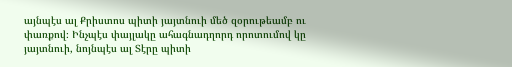այնպէս ալ Քրիստոս պիտի յայտնուի մեծ զօրութեամբ ու փառքով։ Ինչպէս փայլակը ահագնադղորդ որոտումով կը յայտնուի, նոյնպէս ալ Տէրը պիտի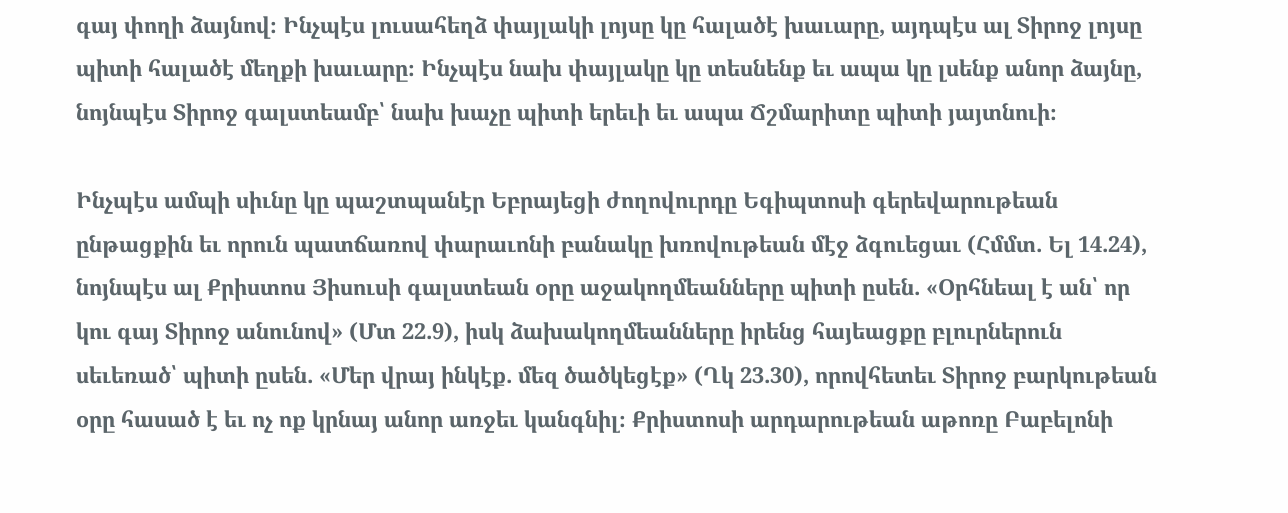գայ փողի ձայնով։ Ինչպէս լուսահեղձ փայլակի լոյսը կը հալածէ խաւարը, այդպէս ալ Տիրոջ լոյսը պիտի հալածէ մեղքի խաւարը։ Ինչպէս նախ փայլակը կը տեսնենք եւ ապա կը լսենք անոր ձայնը, նոյնպէս Տիրոջ գալստեամբ՝ նախ խաչը պիտի երեւի եւ ապա Ճշմարիտը պիտի յայտնուի։

Ինչպէս ամպի սիւնը կը պաշտպանէր Եբրայեցի ժողովուրդը Եգիպտոսի գերեվարութեան ընթացքին եւ որուն պատճառով փարաւոնի բանակը խռովութեան մէջ ձգուեցաւ (Հմմտ. Ել 14.24), նոյնպէս ալ Քրիստոս Յիսուսի գալստեան օրը աջակողմեանները պիտի ըսեն. «Օրհնեալ է ան՝ որ կու գայ Տիրոջ անունով» (Մտ 22.9), իսկ ձախակողմեանները իրենց հայեացքը բլուրներուն սեւեռած՝ պիտի ըսեն. «Մեր վրայ ինկէք. մեզ ծածկեցէք» (Ղկ 23.30), որովհետեւ Տիրոջ բարկութեան օրը հասած է եւ ոչ ոք կրնայ անոր առջեւ կանգնիլ։ Քրիստոսի արդարութեան աթոռը Բաբելոնի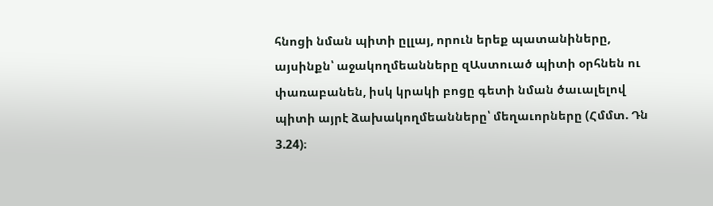հնոցի նման պիտի ըլլայ, որուն երեք պատանիները, այսինքն՝ աջակողմեանները զԱստուած պիտի օրհնեն ու փառաբանեն, իսկ կրակի բոցը գետի նման ծաւալելով պիտի այրէ ձախակողմեանները՝ մեղաւորները (Հմմտ. Դն 3.24)։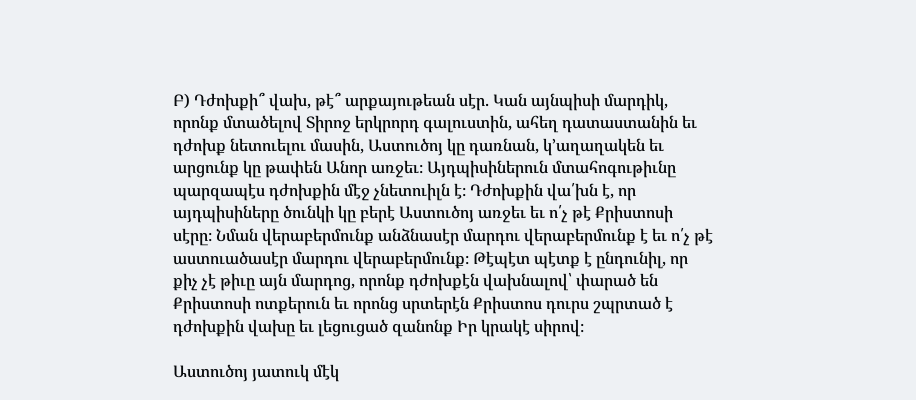Բ) Դժոխքի՞ վախ, թէ՞ արքայութեան սէր. Կան այնպիսի մարդիկ, որոնք մտածելով Տիրոջ երկրորդ գալուստին, ահեղ դատաստանին եւ դժոխք նետուելու մասին, Աստուծոյ կը դառնան, կ՚աղաղակեն եւ արցունք կը թափեն Անոր առջեւ։ Այդպիսիներուն մտահոգութիւնը պարզապէս դժոխքին մէջ չնետուիլն է։ Դժոխքին վա՛խն է, որ այդպիսիները ծունկի կը բերէ Աստուծոյ առջեւ եւ ո՛չ թէ Քրիստոսի սէրը։ Նման վերաբերմունք անձնասէր մարդու վերաբերմունք է եւ ո՛չ թէ աստուածասէր մարդու վերաբերմունք։ Թէպէտ պէտք է ընդունիլ, որ քիչ չէ թիւը այն մարդոց, որոնք դժոխքէն վախնալով՝ փարած են Քրիստոսի ոտքերուն եւ որոնց սրտերէն Քրիստոս դուրս շպրտած է դժոխքին վախը եւ լեցուցած զանոնք Իր կրակէ սիրով։

Աստուծոյ յատուկ մէկ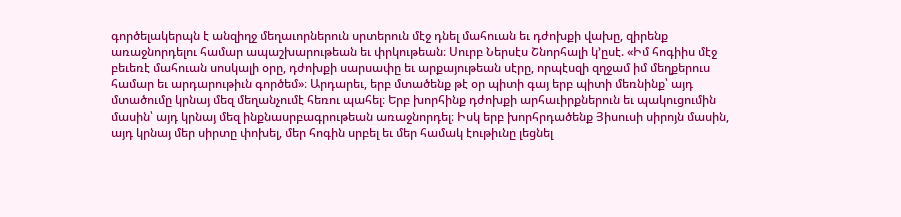գործելակերպն է անզիղջ մեղաւորներուն սրտերուն մէջ դնել մահուան եւ դժոխքի վախը, զիրենք առաջնորդելու համար ապաշխարութեան եւ փրկութեան։ Սուրբ Ներսէս Շնորհալի կ՚ըսէ. «Իմ հոգիիս մէջ բեւեռէ մահուան սոսկալի օրը, դժոխքի սարսափը եւ արքայութեան սէրը, որպէսզի զղջամ իմ մեղքերուս համար եւ արդարութիւն գործեմ»։ Արդարեւ, երբ մտածենք թէ օր պիտի գայ երբ պիտի մեռնինք՝ այդ մտածումը կրնայ մեզ մեղանչումէ հեռու պահել։ Երբ խորհինք դժոխքի արհաւիրքներուն եւ պակուցումին մասին՝ այդ կրնայ մեզ ինքնասրբագրութեան առաջնորդել։ Իսկ երբ խորհրդածենք Յիսուսի սիրոյն մասին, այդ կրնայ մեր սիրտը փոխել, մեր հոգին սրբել եւ մեր համակ էութիւնը լեցնել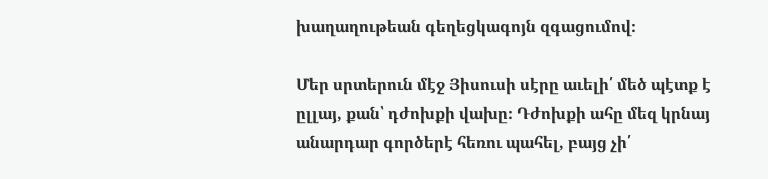խաղաղութեան գեղեցկագոյն զգացումով։

Մեր սրտերուն մէջ Յիսուսի սէրը աւելի՛ մեծ պէտք է ըլլայ, քան՝ դժոխքի վախը։ Դժոխքի ահը մեզ կրնայ անարդար գործերէ հեռու պահել, բայց չի՛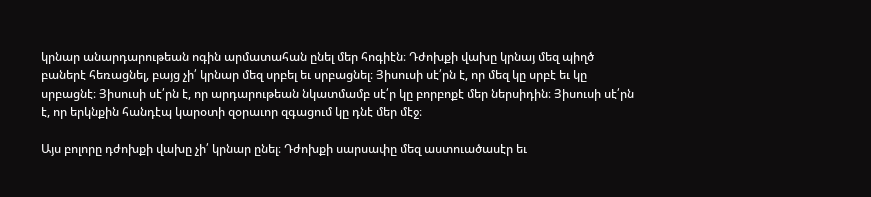կրնար անարդարութեան ոգին արմատահան ընել մեր հոգիէն։ Դժոխքի վախը կրնայ մեզ պիղծ բաներէ հեռացնել, բայց չի՛ կրնար մեզ սրբել եւ սրբացնել։ Յիսուսի սէ՛րն է, որ մեզ կը սրբէ եւ կը սրբացնէ։ Յիսուսի սէ՛րն է, որ արդարութեան նկատմամբ սէ՛ր կը բորբոքէ մեր ներսիդին։ Յիսուսի սէ՛րն է, որ երկնքին հանդէպ կարօտի զօրաւոր զգացում կը դնէ մեր մէջ։

Այս բոլորը դժոխքի վախը չի՛ կրնար ընել։ Դժոխքի սարսափը մեզ աստուածասէր եւ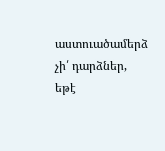աստուածամերձ չի՛ դարձներ, եթէ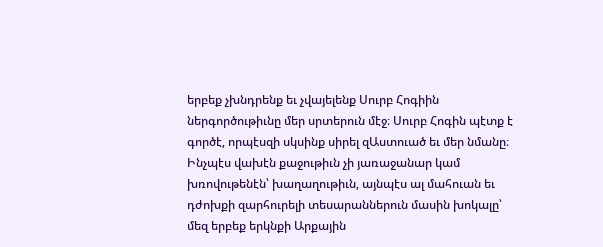երբեք չխնդրենք եւ չվայելենք Սուրբ Հոգիին ներգործութիւնը մեր սրտերուն մէջ։ Սուրբ Հոգին պէտք է գործէ, որպէսզի սկսինք սիրել զԱստուած եւ մեր նմանը։ Ինչպէս վախէն քաջութիւն չի յառաջանար կամ խռովութենէն՝ խաղաղութիւն, այնպէս ալ մահուան եւ դժոխքի զարհուրելի տեսարաններուն մասին խոկալը՝ մեզ երբեք երկնքի Արքային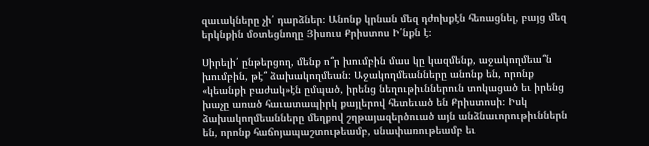զաւակները չի՛ դարձներ։ Անոնք կրնան մեզ դժոխքէն հեռացնել, բայց մեզ երկնքին մօտեցնողը Յիսուս Քրիստոս Ի՛նքն է։

Սիրելի՛ ընթերցող, մենք ո՞ր խումբին մաս կը կազմենք, աջակողմեա՞ն խումբին, թէ՞ ձախակողմեան։ Աջակողմեանները անոնք են, որոնք «կեանքի բաժակ»էն ըմպած, իրենց նեղութիւններուն տոկացած եւ իրենց խաչը առած հաւատապիրկ քայլերով հետեւած են Քրիստոսի։ Իսկ ձախակողմեանները մեղքով շղթայազերծուած այն անձնաւորութիւններն են, որոնք հաճոյապաշտութեամբ, սնափառութեամբ եւ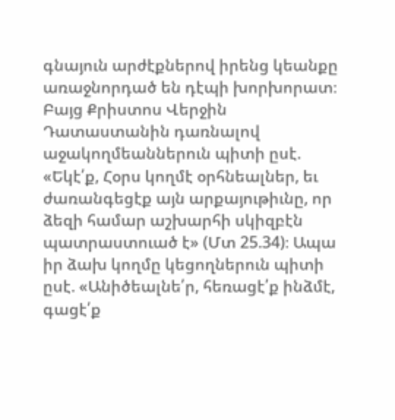գնայուն արժէքներով իրենց կեանքը առաջնորդած են դէպի խորխորատ։ Բայց Քրիստոս Վերջին Դատաստանին դառնալով աջակողմեաններուն պիտի ըսէ. «Եկէ՛ք, Հօրս կողմէ օրհնեալներ, եւ ժառանգեցէք այն արքայութիւնը, որ ձեզի համար աշխարհի սկիզբէն պատրաստուած է» (Մտ 25.34)։ Ապա իր ձախ կողմը կեցողներուն պիտի ըսէ. «Անիծեալնե՛ր, հեռացէ՛ք ինձմէ, գացէ՛ք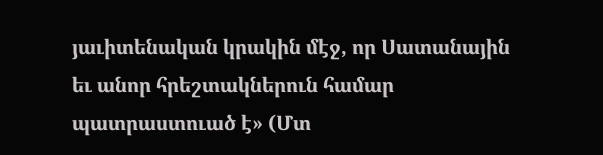յաւիտենական կրակին մէջ, որ Սատանային եւ անոր հրեշտակներուն համար պատրաստուած է» (Մտ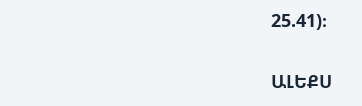25.41)։

ԱԼԵՔՍ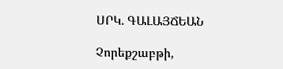ՍՐԿ. ԳԱԼԱՅՃԵԱՆ

Չորեքշաբթի,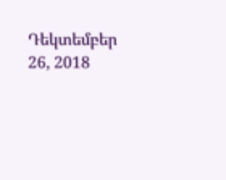Դեկտեմբեր 26, 2018